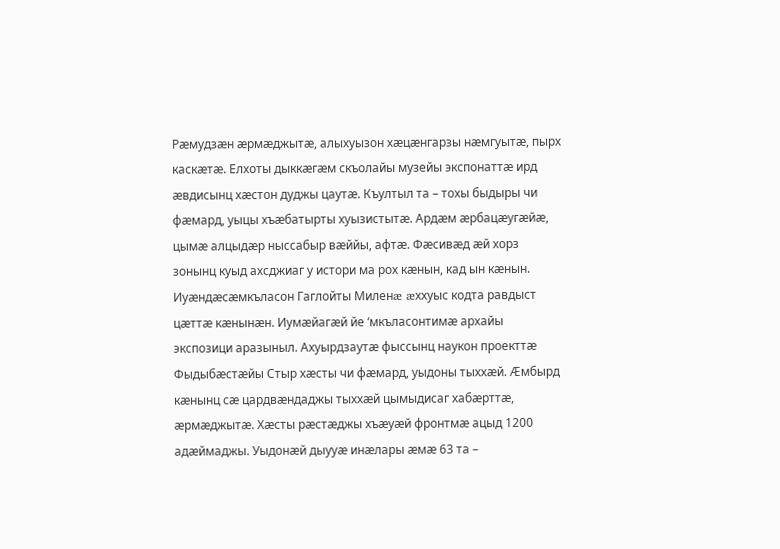Рæмудзæн æрмæджытæ, алыхуызон хæцæнгарзы нæмгуытæ, пырх каскæтæ. Елхоты дыккæгæм скъолайы музейы экспонаттæ ирд æвдисынц хæстон дуджы цаутæ. Къултыл та – тохы быдыры чи фæмард, уыцы хъæбатырты хуызистытæ. Ардæм æрбацæугæйæ, цымæ алцыдæр ныссабыр вæййы, афтæ. Фæсивæд æй хорз зонынц куыд ахсджиаг у истори ма рох кæнын, кад ын кæнын.
Иуæндæсæмкъласон Гаглойты Миленæ æххуыс кодта равдыст цæттæ кæнынæн. Иумæйагæй йе ‘мкъласонтимæ архайы экспозици аразыныл. Ахуырдзаутæ фыссынц наукон проекттæ Фыдыбæстæйы Стыр хæсты чи фæмард, уыдоны тыххæй. Æмбырд кæнынц сæ цардвæндаджы тыххæй цымыдисаг хабæрттæ, æрмæджытæ. Хæсты рæстæджы хъæуæй фронтмæ ацыд 1200 адæймаджы. Уыдонæй дыууæ инæлары æмæ 63 та –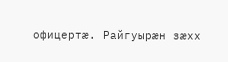офицертæ. Райгуырæн зæхх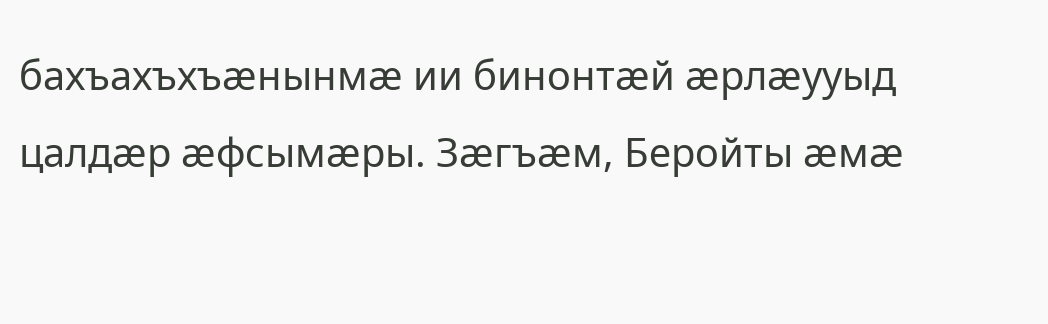бахъахъхъæнынмæ ии бинонтæй æрлæууыд цалдæр æфсымæры. Зæгъæм, Беройты æмæ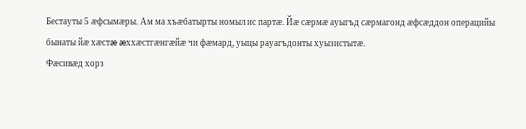Бестауты 5 æфсымæры. Ам ма хъæбатырты номыл ис партæ. Йæ сæрмæ ауыгъд сæрмагонд æфсæддон операцийы бынаты йæ хæстæ æххæстгæнгæйæ чи фæмард, уыцы рауагъдонты хуызистытæ.
Фæсивæд хорз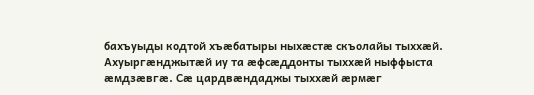бахъуыды кодтой хъæбатыры ныхæстæ скъолайы тыххæй. Ахуыргæнджытæй иу та æфсæддонты тыххæй ныффыста æмдзæвгæ. Сæ цардвæндаджы тыххæй æрмæг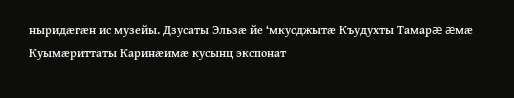ныридæгæн ис музейы. Дзусаты Эльзæ йе ‘мкусджытæ Къудухты Тамарæ æмæ Куымæриттаты Каринæимæ кусынц экспонат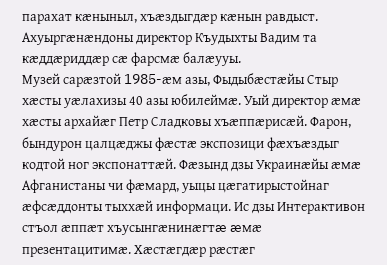парахат кæныныл, хъæздыгдæр кæнын равдыст. Ахуыргæнæндоны директор Къудыхты Вадим та кæддæриддæр сæ фарсмæ балæууы.
Музей сарæзтой 1985-æм азы, Фыдыбæстæйы Стыр хæсты уæлахизы 40 азы юбилеймæ. Уый директор æмæ хæсты архайæг Петр Сладковы хъæппæрисæй. Фарон, бындурон цалцæджы фæстæ экспозици фæхъæздыг кодтой ног экспонаттæй. Фæзынд дзы Украинæйы æмæ Афганистаны чи фæмард, уыцы цæгатирыстойнаг æфсæддонты тыххæй информаци. Ис дзы Интерактивон стъол æппæт хъусынгæнинæгтæ æмæ презентацитимæ. Хæстæгдæр рæстæг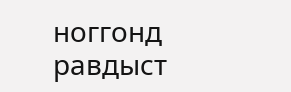ноггонд равдыст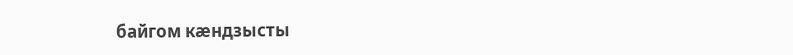байгом кæндзысты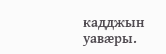кадджын уавæры.